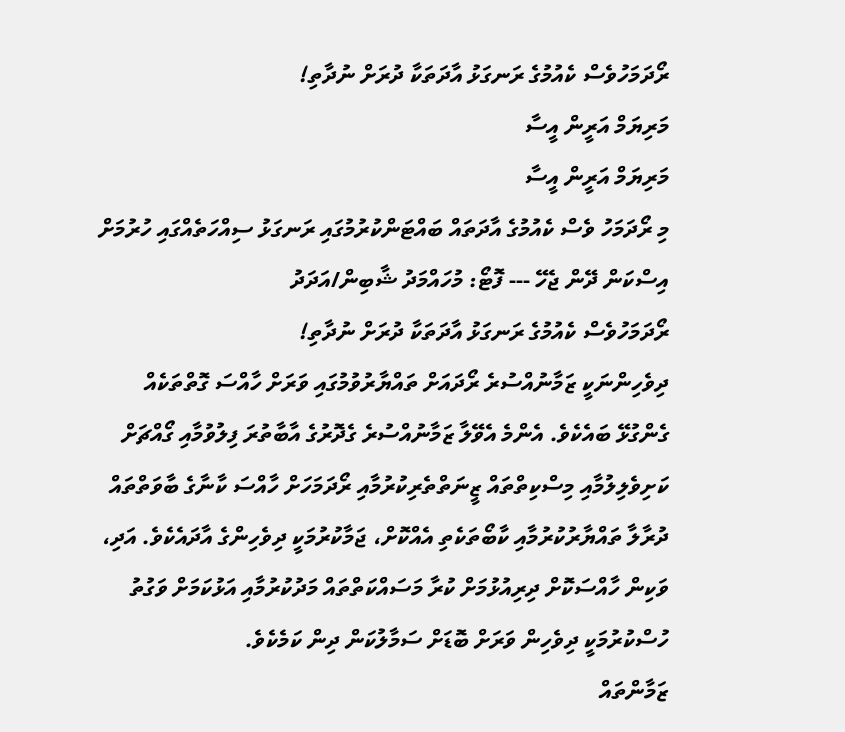ރޯދަމަހުވެސް ކެއުމުގެ ރަނގަޅު އާދަތަކާ ދުރަށް ނުދާތި!
މަރިޔަމް އަރީން އީސާ
މަރިޔަމް އަރީން އީސާ
މި ރޯދަމަހު ވެސް ކެއުމުގެ އާދަތައް ބައްޓަންކުރުމުގައި ރަނގަޅު ސިއްހަތެއްގައި ހުރުމަށް އިސްކަން ދޭން ޖެހޭ --- ފޮޓޯ: މުހައްމަދު ޝާބިން/އަދަދު
ރޯދަމަހުވެސް ކެއުމުގެ ރަނގަޅު އާދަތަކާ ދުރަށް ނުދާތި!
ދިވެހިންނަކީ ޒަމާނުއްސުރެ ރޯދައަށް ތައްޔާރުވުމުގައި ވަރަށް ހާއްސަ ގޮތްތަކެއް ގެންގުޅޭ ބައެކެވެ. އެންމެ އެވޭލާ ޒަމާނުއްސުރެ ގެދޮރުގެ އާބާތުރަ ފިލުވުމާއި ގޯއްޗަށް ކަށިވެލިލުމާއި މިސްކިތްތައް ޒީނަތްތެރިކުރުމާއި ރޯދަމަހަށް ހާއްސަ ކާނާގެ ބާވަތްތައް ދުރާލާ ތައްޔާރުކުރުމާއި ކާބޯތަކެތި އެއްކޮށް، ޖަމާކުރުމަކީ ދިވެހިންގެ އާދައެކެވެ. އަދި، ވަކިން ހާއްސަކޮށް ދިރިއުޅުމަށް ކުރާ މަސައްކަތްތައް މަދުކުރުމާއި އަޅުކަމަށް ވަގުތު ހުސްކުރުމަކީ ދިވެހިން ވަރަށް ބޮޑަށް ސަމާލުކަން ދިން ކަމެކެވެ.
ޒަމާންތައް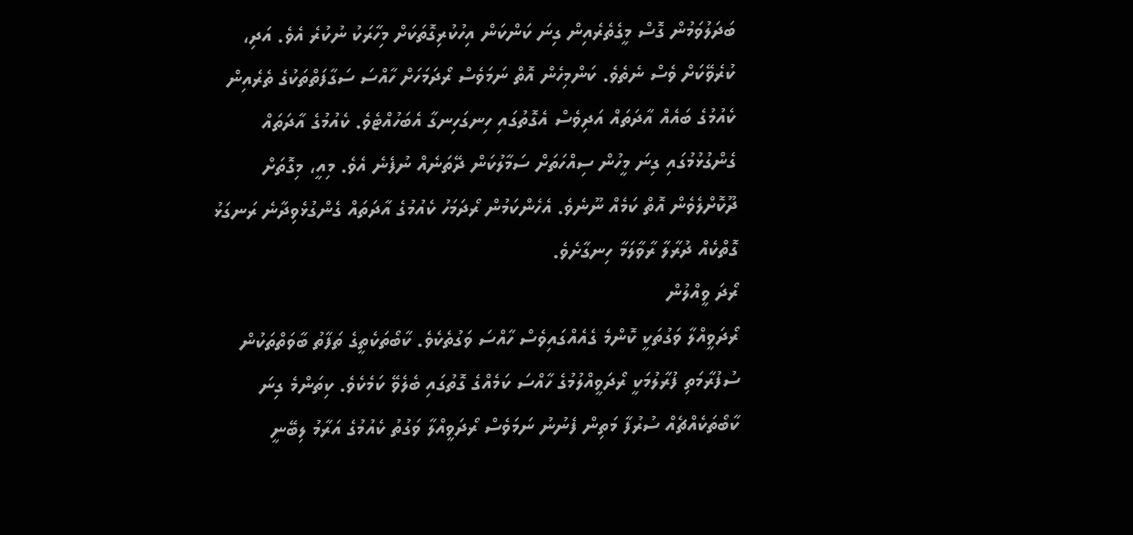ބަދަލުވަމުން ގޮސް މީގެތެރެއިން ގިނަ ކަންކަން އިހުކުރިގޮތަކަށް މިހާރަކު ނުކުރެ އެވެ. އަދި، ކުރެވޭކަށް ވެސް ނެތެވެ. ކަންމިހެން އޮތް ނަމަވެސް ރޯދަމަހަށް ހާއްސަ ސަގާފަތްތަކުގެ ތެރެއިން ކެއުމުގެ ބައެއް އާދަތައް އަދިވެސް އެގޮތުގައި ހިނގަހިނގާ އެބަހުއްޓެވެ. ކެއުމުގެ އާދަތައް ގެންގުޅުމުގައި ގިނަ މީހުން ސިއްހަތަށް ސަމާލުކަން ދޭތަނެއް ނުފެނެ އެވެ. މިއީ، މިގޮތަށް ދޫކޮށްލެވެން އޮތް ކަމެއް ނޫނެވެ. އެހެންކަމުން ރޯދަމަހު ކެއުމުގެ އާދަތައް ގެންގުޅެވިދާނެ ރަނގަޅު ގޮތްކެއް ދުރާލާ ރާވާލަމާ ހިނގާށެވެ.
ރޯދަ ވީއްލުން
ރޯދަވީއްލާ ވަގުތަކީ ކޮންމެ ގެއެއްގައިވެސް ހާއްސަ ވަގުތެކެވެ. ކާބޯތަކެތީގެ ތަފާތު ބާވަތްތަކުން ސުފުރާމަތި ފުރާލުމަކީ ރޯދަވީއްލުމުގެ ހާއްސަ ކަމެއްގެ ގޮތުގައި ބެލެވޭ ކަމެކެވެ. ކިތަންމެ ގިނަ ކާބޯތަކެއްޗެއް ސުރުފާ މަތިން ފެނުނު ނަމަވެސް ރޯދަވީއްލާ ވަގުތު ކެއުމުގެ އަރާމު ލިބޭނީ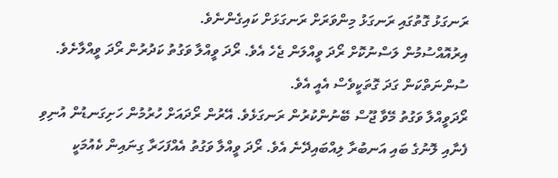ރަނގަޅު ގޮތުގައި ރަނގަޅު މިންވަރަށް ރަނގަޅަށް ކައިގެންނެވެ.
އިރުއޮއްސުމުން ލަސްނުކޮށް ރޯދަ ވީއްލަން ޖެހެ އެވެ. ރޯދަ ވީއްލާ ވަގުތު ކަދުރުން ރޯދަ ވީއްލާށެވެ. ސުންނަތްކަން ގަދަ ގޮތަކީވެސް އެއީ އެވެ.
ރޯދަވީއްލާ ވަގުތު މޭވާ ޖޫސް ބޭނުންކުރުން ރަނގަޅެވެ. އޭރުން ރޯދައަށް ހުރުމުން ހަށިގަނޑުން އުނިވި ފެނާއި ލޮނުގެ ބައި އަނބުރާ ލިއްބައިދޭނެ އެވެ. ރޯދަ ވީއްލާ ވަގުތު އެއްފަހަރާ ގިނައިން ކެއުމަކީ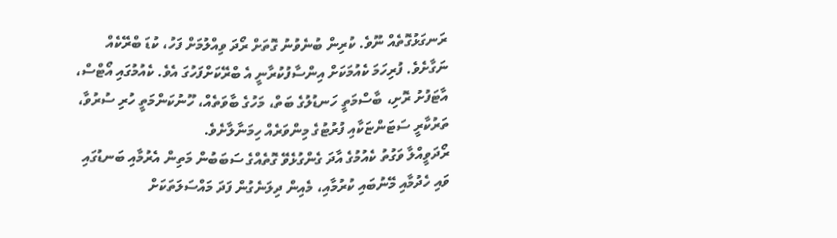ރަނގަޅުގޮތެއް ނޫވެ. ކުރިން ބުނެވުނު ގޮތަށް ރޯދަ ވިއްލުމަށް ފަހު، ކުޑަ ބްރޭކެއް ނަގާށެވެ. ފުރިހަމަ ކެއުމަކަށް އިންސާފުކުރާނީ އެ ބްރޭކަށްފަހުގަ އެވެ. ކެއުމުގައި އޯޓްސް، އާޓަފުށު ރޮށި، ބާސްމަތީ ހަނޑުލުގެ ބަތް، މަހުގެ ބާވަތެއް، ހޫނުކަންމަތީ ހުރި ސުރުވާ، ތަރުކާރީ ސަޓަންޏަކާއި ފުރުޓުގެ މިންވަރެއް ހިމަނާލާށެވެ.
ރޯދަވީއްލާ ވަގުތު ކެއުމުގެ އާދަ ގެންގުޅެވޭ ގޮތެއްގެ ސަބަބުން މަތިން އެރުމާއި ބަނޑުގައި ވައި ހެދުމާއި މޭނުބައި ކުރުމާއި، މެއިން ދިލަނެގުން ފަދަ މައްސަލަތަކަށް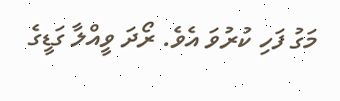މަގު ފަހި ކުރުވަ އެވެ. ރޯދަ ވީއްލާ ގަޑީގެ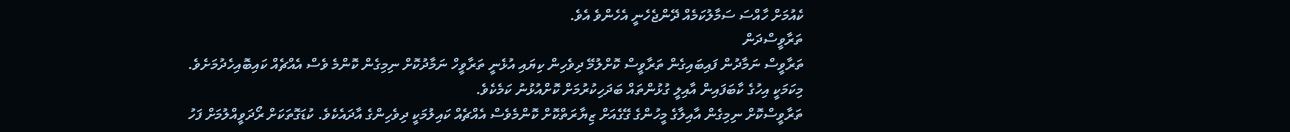ކެއުމަށް ހާއްސަ ސަމާލުކަމެއް ދޭންޖެހެނީ އެހެންވެ އެވެ.
ތަރާވީސްދަން
ތަރާވީސް ނަމާދުން ފައިބައިގެން ތަރާވީސް ކޮށްލުމޭ ދިވެހިން ކިޔައި އުޅެނީ ތަރާވީހް ނަމާދުކޮށް ނިމިގެން ކޮންމެ ވެސް އެއްޗެއް ކައިބޮއިހެދުމަށެވެ. މިކަމަކީ އިހުގެ ކާބަފައިން އާއިލީ ގުޅުންތައް ބަދަހިކުރުމަށް ކޮށްއުޅުނު ކަމެކެވެ.
ތަރާވީސްކޮށް ނިމިގެން އާއިލާގެ މީހުންގެ ގޭގެއަށް ޒިޔާރަތްކޮށް ކޮންމެވެސް އެއްޗެއް ކައިލުމަކީ ދިވެހިންގެ އާދައެކެވެ. ކުޑަގޮތަކަށް ރޯދަވީއްލުމަށް ފަހު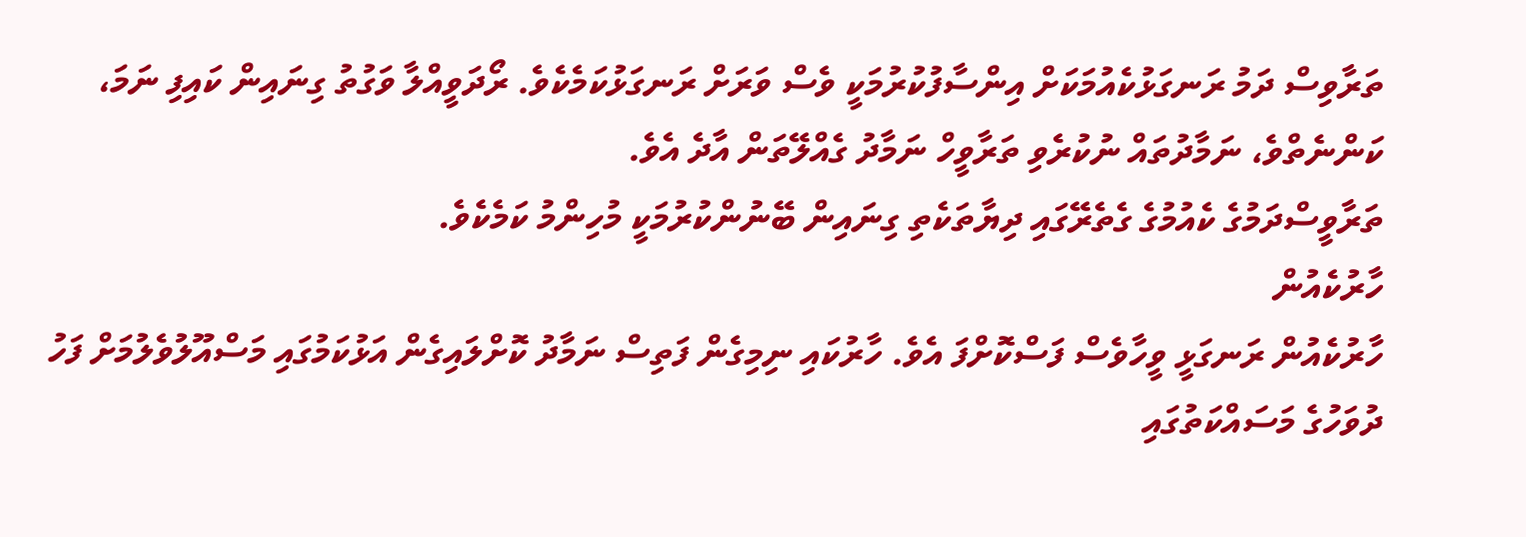ތަރާވިސް ދަމު ރަނގަޅުކެއުމަކަށް އިންސާފުކުރުމަކީ ވެސް ވަރަށް ރަނގަޅުކަމެކެވެ. ރޯދަވީއްލާ ވަގުތު ގިނައިން ކައިފި ނަމަ، ކަންނެތްވެ، ނަމާދުތައް ނުކުރެވި ތަރާވީހް ނަމާދު ގެއްލޭތަން އާދެ އެވެ.
ތަރާވީސްދަމުގެ ކެއުމުގެ ގެތެރޭގައި ދިޔާތަކެތި ގިނައިން ބޭނުންކުރުމަކީ މުހިންމު ކަމެކެވެ.
ހާރުކެއުން
ހާރުކެއުން ރަނގަޅީ ވީހާވެސް ފަސްކޮށްފަ އެވެ. ހާރުކައި ނިމިގެން ފަތިސް ނަމާދު ކޮށްލައިގެން އަޅުކަމުގައި މަސްއޫލުވެލުމަށް ފަހު ދުވަހުގެ މަސައްކަތުގައި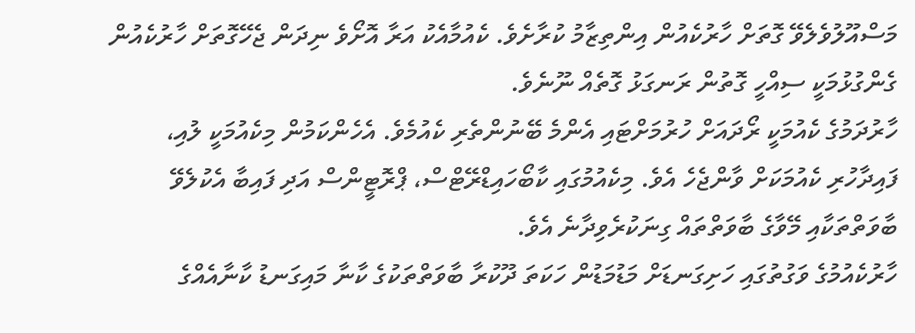މަސްއޫލުވެލެވޭ ގޮތަށް ހާރުކެއުން އިންތިޒާމު ކުރާށެވެ. ކެއުމާއެކު އަރާ އޮށޯވެ ނިދަން ޖެހޭގޮތަށް ހާރުކެއުން ގެންގުޅުމަކީ ސިއްހީ ގޮތުން ރަނގަޅު ގޮތެއް ނޫނެވެ.
ހާރުދަމުގެ ކެއުމަކީ ރޯދައަށް ހުރުމަށްޓައި އެންމެ ބޭނުންތެރި ކެއުމެވެ. އެހެންކަމުން މިކެއުމަކީ ލުއި، ފައިދާހުރި ކެއުމަކަށް ވާންޖެހެ އެވެ. މިކެއުމުގައި ކާބޯހައިޑްރޭޓްސް، ޕްރޮޓީންސް އަދި ފައިބާ އެކުލެވޭ ބާވަތްތަކާއި މޭވާގެ ބާވަތްތައް ގިނަކުރެވިދާނެ އެވެ.
ހާރުކެއުމުގެ ވަގުތުގައި ހަށިގަނޑަށް މަޑުމަޑުން ހަކަތަ ދޫކުރާ ބާވަތްތަކުގެ ކާނާ މައިގަނޑު ކާނާއެއްގެ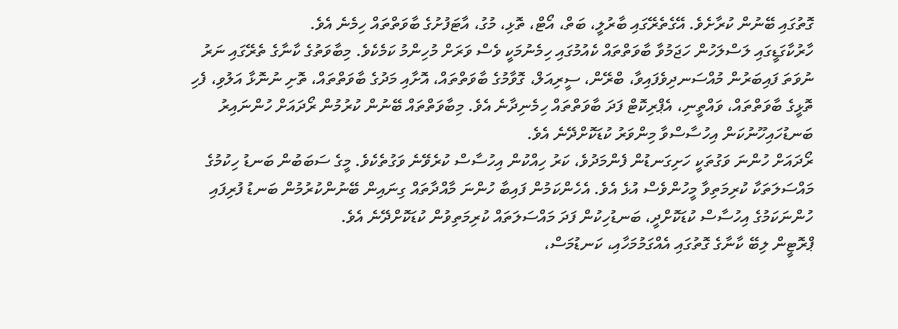ގޮތުގައި ބޭނުން ކުރާށެވެ. އޭގެތެރޭގައި ބާރުލީ، ބަތް، އޯޓް، ތޮޅި، މުގު، އާޓަފުށުގެ ބާވަތްތައް ހިމެނެ އެވެ.
ހާރުކާގަޑީގައި ލަސްލަހުން ހަޖަމުވާ ބާވަތްތައް ކެއުމުގައި ހިމެނުމަކީ ވެސް ވަރަށް މުހިންމު ކަމެކެވެ. މިބާވަތުގެ ކާނާގެ ތެރޭގައި ނަރު ނުވަތަ ފައިބަރުން މުއްސަނދިވެފައިވާ، ބްރޭން، ސީރިއަލް، ގޮވާމުގެ ބާވަތްތައް، އޮށާއި މަދުގެ ބާވަތްތައް، ތޮށި ނުނޮޅާ އަލުވި، ފެހި ތޮޅީގެ ބާވަތްތައް، ވައްތީނި، އެޕްރިކޮޓް ފަދަ ބާވަތްތައް ހިމެނިދާނެ އެވެ. މިބާވަތްތައް ބޭނުން ކުރުމުން ރޯދައަށް ހުންނައިރު ބަނޑުހައިހޫނުކަން އިހުސާސްވާ މިންވަރު ކުޑަކޮށްދޭނެ އެވެ.
ރޯދައަށް ހުންނަ ވަގުތަކީ ހަށިގަނޑުން ފެންމަދުވެ، ކަރު ހިއްކުން އިހުސާސް ކުރެވޭނެ ވަގުތެކެވެ. މީގެ ސަބަބުން ބަނޑު ހިކުމުގެ މައްސަލަތަކާ ކުރިމަތިވާ މީހުންވެސް އުޅެ އެވެ. އެހެންކަމުން ފައިބާ ހުންނަ މާއްދާތައް ގިނައިން ބޭނުންކުރުމުން ބަނޑު ފުރިފައި ހުންނަކަމުގެ އިހުސާސް ކުޑަކޮށްދީ، ބަނޑުހިކުން ފަދަ މައްސަލަތައް ކުރިމަތިވުން ކުޑަކޮށްދޭނެ އެވެ.
ޕްރޮޓީން ލިބޭ ކާނާގެ ގޮތުގައި އެއްގަމުމަހާއި، ކަނޑުމަސް،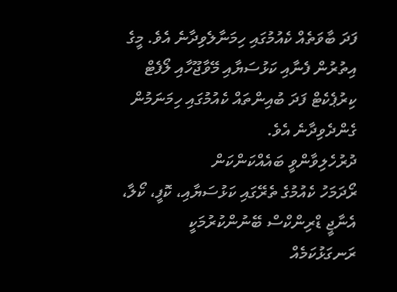ފަދަ ބާވަތެއް ކެއުމުގައި ހިމަނާލެވިދާނެ އެވެ. މީގެ އިތުރުން ފެނާއި ކަޅުސަޔާއި މޭވާޖޫހާއި ލޯފެޓް ކިރުޕެކެޓް ފަދަ ބުއިންތައް ކެއުމުގައި ހިމަނަމުން ގެންދެވިދާނެ އެވެ.
ދުރުހެލިވާންވީ ބައެއްކަންކަން
ރޯދަމަހު ކެއުމުގެ ތެރޭގައި ކަޅުސަޔާއި، ކޮފީ، ކޯލާ، އެނާޖީ ޑްރިންކްސް ބޭނުންކުރުމަކީ ރަނގަޅުކަމެއް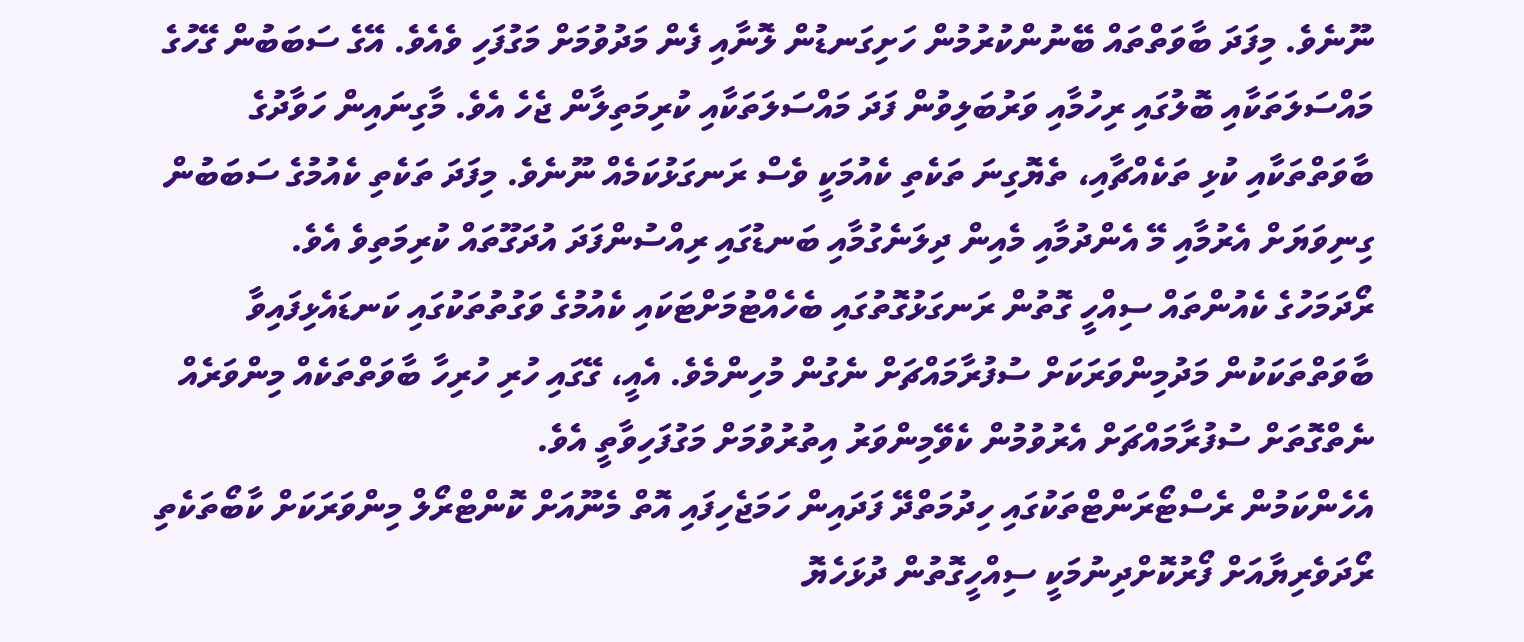ނޫނެވެ. މިފަދަ ބާވަތްތައް ބޭނުންކުރުމުން ހަށިގަނޑުން ލޮނާއި ފެން މަދުވުމަށް މަގުފަހި ވެއެވެ. އޭގެ ސަބަބުން ގޭހުގެ މައްސަލަތަކާއި ބޮލުގައި ރިހުމާއި ވަރުބަލިވުން ފަދަ މައްސަލަތަކާއި ކުރިމަތިލާން ޖެހެ އެވެ. މާގިނައިން ހަވާދުގެ ބާވަތްތަކާއި ކުޅި ތަކެއްޗާއި، ތެޔޮގިނަ ތަކެތި ކެއުމަކީ ވެސް ރަނގަޅުކަމެއް ނޫނެވެ. މިފަދަ ތަކެތި ކެއުމުގެ ސަބަބުން ގިނިވަޔަށް އެރުމާއި މޭ އެންދުމާއި މެއިން ދިލަނެގުމާއި ބަނޑުގައި ރިއްސުންފަދަ އުދަގޫތައް ކުރިމަތިވެ އެވެ.
ރޯދަމަހުގެ ކެއުންތައް ސިއްހީ ގޮތުން ރަނގަޅުގޮތުގައި ބެހެއްޓުމަށްޓަކައި ކެއުމުގެ ވަގުތުތަކުގައި ކަނޑައެޅިފައިވާ ބާވަތްތަކަކުން މަދުމިންވަރަކަށް ސުފުރާމައްޗަށް ނެގުން މުހިންމެވެ. އެއީ، ގޭގައި ހުރި ހުރިހާ ބާވަތްތަކެއް މިންވަރެއް ނެތްގޮތަށް ސުފުރާމައްޗަށް އެރުވުމުން ކެވޭމިންވަރު އިތުރުވުމަށް މަގުފަހިވާތީ އެވެ.
އެހެންކަމުން ރެސްޓޯރަންޓްތަކުގައި ހިދުމަތްދޭ ފަދައިން ހަމަޖެހިފައި އޮތް މެނޫއަށް ކޮންޓްރޯލް މިންވަރަކަށް ކާބޯތަކެތި ރޯދަވެރިޔާއަށް ފޯރުކޮށްދިނުމަކީ ސިއްހީގޮތުން ދުޅަހެޔޮ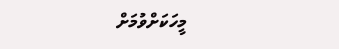މީހަކަށްވުމަށް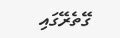ގޭތެރޭގައި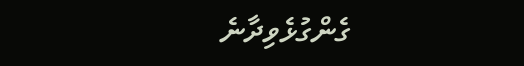ގެންގުޅެވިދާނެ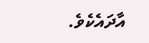އާދައެކެވެ.